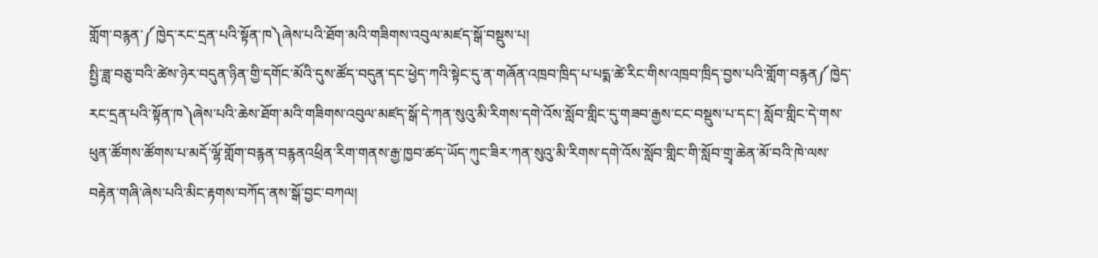གློག་བརྙན་༼ཁྱེད་རང་དྲན་པའི་སྟོན་ཁ༽ཞེས་པའི་ཐོག་མའི་གཟིགས་འབུལ་མཛད་སྒོ་བསྡུས་པ།
སྤྱི་ཟླ་བཅུ་བའི་ཚེས་ཉེར་བདུན་ཉིན་གྱི་དགོང་མོའི་དུས་ཚོད་བདུན་དང་ཕྱེད་ཀའི་སྟེང་དུ་ན་གཞོན་འཁྲབ་ཁྲིད་པ་པདྨ་ཚེ་རིང་གིས་འཁྲབ་ཁྲིད་བྱས་པའི་གློག་བརྙན༼ཁྱེད་རང་དྲན་པའི་སྟོན་ཁ༽ཞེས་པའི་ཆེས་ཐོག་མའི་གཟིགས་འབུལ་མཛད་སྒོ་དེ་ཀན་སུའུ་མི་རིགས་དགེ་འོས་སློབ་གླིང་དུ་གཟབ་རྒྱས་ངང་བསྡུས་པ་དང་། སློབ་གླིང་དེ་གས་ཕུན་ཚོགས་ཚོགས་པ་མདོ་ལྷོ་གློག་བརྙན་བརྙནའཕྲིན་རིག་གནས་རྒྱ་ཁྱབ་ཚད་ཡོད་ཀུང་ཟིར་ཀན་སུའུ་མི་རིགས་དགེ་འོས་སློབ་གླིང་གི་སློབ་གྲྭ་ཆེན་མོ་བའི་ཁེ་ལས་བརྟེན་གཞི་ཞེས་པའི་མིང་རྟགས་བཀོད་ནས་སྒོ་བྱང་བཀལ།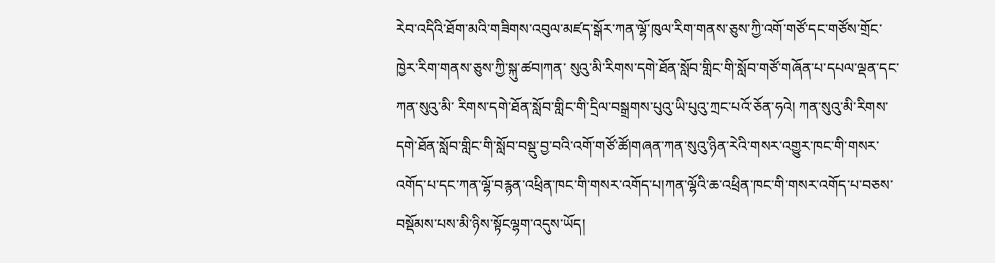རེབ་འདིའི་ཐོག་མའི་གཟིགས་འབུལ་མཛད་སྒོར་ཀན་ལྷོ་ཁུལ་རིག་གནས་ཅུས་ཀྱི་འགོ་གཙོ་དང་གཙོས་གྲོང་ཁྱེར་རིག་གནས་ཅུས་ཀྱི་སྐུ་ཚབ།ཀན་ སུའུ་མི་རིགས་དགེ་ཐོན་སློབ་གླིང་གི་སློབ་གཙོ་གཞོན་པ་དཔལ་ལྡན་དང་ཀན་སུའུ་མི་ རིགས་དགེ་ཐོན་སློབ་གླིང་གི་དྲིལ་བསྒྲགས་པུའུ་ཡི་པུའུ་ཀྲང་པའོ་ཅོན་ཧའེ། ཀན་སུའུ་མི་རིགས་དགེ་ཐོན་སློབ་གླིང་གི་སློབ་བསྡུ་བྱ་བའི་འགོ་གཙོ་ཚོ།གཞན་ཀན་སུའུ་ཉིན་རེའི་གསར་འགྱུར་ཁང་གི་གསར་འགོད་པ་དང་ཀན་ལྷོ་བརྙན་འཕྲིན་ཁང་གི་གསར་འགོད་པ།ཀན་ལྷོའི་ཆ་འཕྲིན་ཁང་གི་གསར་འགོད་པ་བཅས་བསྡོམས་པས་མི་ཉིས་སྟོངལྷག་འདུས་ཡོད།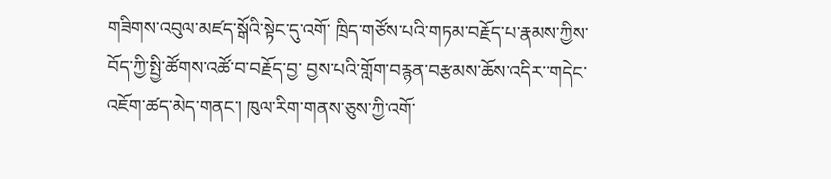གཟིགས་འབུལ་མཛད་སྒོའི་སྟེང་དུ་འགོ་ ཁྲིད་གཙོས་པའི་གཏམ་བརྗོད་པ་རྣམས་ཀྱིས་བོད་ཀྱི་སྤྱི་ཚོགས་འཚོ་བ་བརྗོད་བྱ་ བྱས་པའི་གློག་བརྙན་བརྩམས་ཆོས་འདིར་་གདེང་འཇོག་ཚད་མེད་གནང་། ཁུལ་རིག་གནས་ཅུས་ཀྱི་འགོ་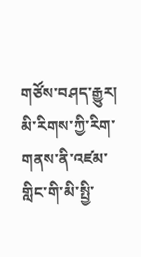གཙོས་བཤད་རྒྱུར། མི་རིགས་ཀྱི་རིག་གནས་ནི་འཛམ་གླིང་གི་མི་སྤྱི་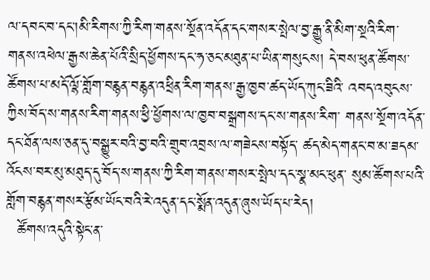ལ་དབང་བ་དང་།མི་རིགས་ཀྱི་རིག་གནས་སྔོན་འདོན་དང་གསར་སྤེལ་བྱ་རྒྱུ་ནི་མིག་སྔའི་རིག་གནས་འཕེལ་རྒྱས་ཆེན་པོའི་སྲིད་ཕྱོགས་དང་ཧ་ཅང་མཐུན་པ་ཡིན་གསུངས། དེ་བས་ཕུན་ཚོགས་ཚོགས་པ་མདོ་ལྷོ་གློག་བརྙན་བརྙན་འཕྲིན་རིག་གནས་རྒྱ་ཁྱབ་ཚད་ཡོད་ཀུང་ཟིའི་ འབད་འབུངས་ཀྱིས་བོད་ས་གནས་རིག་གནས་ཕྱི་ཕྱོགས་ལ་ཁྱབ་བསྒྲགས་དང་ས་གནས་རིག་ གནས་སྔོག་འདོན་དང་ཐོན་ལས་ཅན་དུ་བསྒྱུར་བའི་བྱ་བའི་གྲུབ་འབྲས་ལ་གཟེངས་བསྟོད་ ཚད་མེད་གནང་བ་མ་ཟདམ་འོངས་བར་མུ་མཐུད་དུ་བོད་ས་གནས་ཀྱི་རིག་གནས་གསར་སྤེལ་དང་སྣ་མང་ཕུན་ སུམ་ཚོགས་པའི་གློག་བརྙན་གསར་རྩོམ་ཡོང་བའི་རེ་འདུན་དང་སྨོན་འདུན་ཞུས་ཡོད་པ་རེད།
  ཚོགས་འདུའི་སྟེང་ན་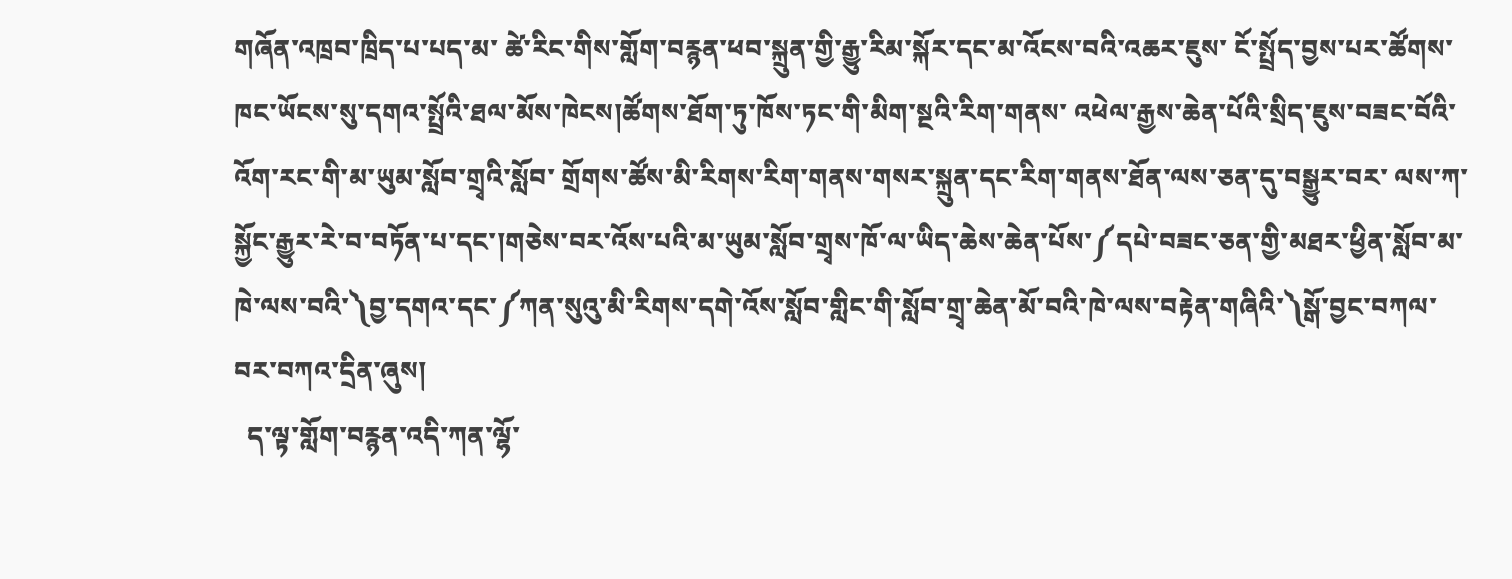གཞོན་འཁྲབ་ཁྲིད་པ་པད་མ་ ཚེ་རིང་གིས་གློག་བརྙན་ཕབ་སྐྲུན་གྱི་རྒྱུ་རིམ་སྐོར་དང་མ་འོངས་བའི་འཆར་ཇུས་ ངོ་སྤྲོད་བྱས་པར་ཚོགས་ཁང་ཡོངས་སུ་དགའ་སྤྲོའི་ཐལ་མོས་ཁེངས།ཚོགས་ཐོག་ཏུ་ཁོས་ཏང་གི་མིག་སྔའི་རིག་གནས་ འཕེལ་རྒྱས་ཆེན་པོའི་སྲིད་ཇུས་བཟང་བོའི་འོག་རང་གི་མ་ཡུམ་སློབ་གྲྭའི་སློབ་ གྲོགས་ཚོས་མི་རིགས་རིག་གནས་གསར་སྐྲུན་དང་རིག་གནས་ཐོན་ལས་ཅན་དུ་བསྒྱུར་བར་ ལས་ཀ་སྐྱོང་རྒྱུར་རེ་བ་བཏོན་པ་དང་།གཅེས་བར་འོས་པའི་མ་ཡུམ་སློབ་གྲྭས་ཁོ་ལ་ཡིད་ཆེས་ཆེན་པོས་༼དཔེ་བཟང་ཅན་གྱི་མཐར་ཕྱིན་སློབ་མ་ཁེ་ལས་བའི་༽བྱ་དགའ་དང་༼ཀན་སུའུ་མི་རིགས་དགེ་འོས་སློབ་གླིང་གི་སློབ་གྲྭ་ཆེན་མོ་བའི་ཁེ་ལས་བརྟེན་གཞིའི་༽སྒོ་བྱང་བཀལ་བར་བཀའ་དྲིན་ཞུས།
  ད་ལྟ་གློག་བརྙན་འདི་ཀན་ལྷོ་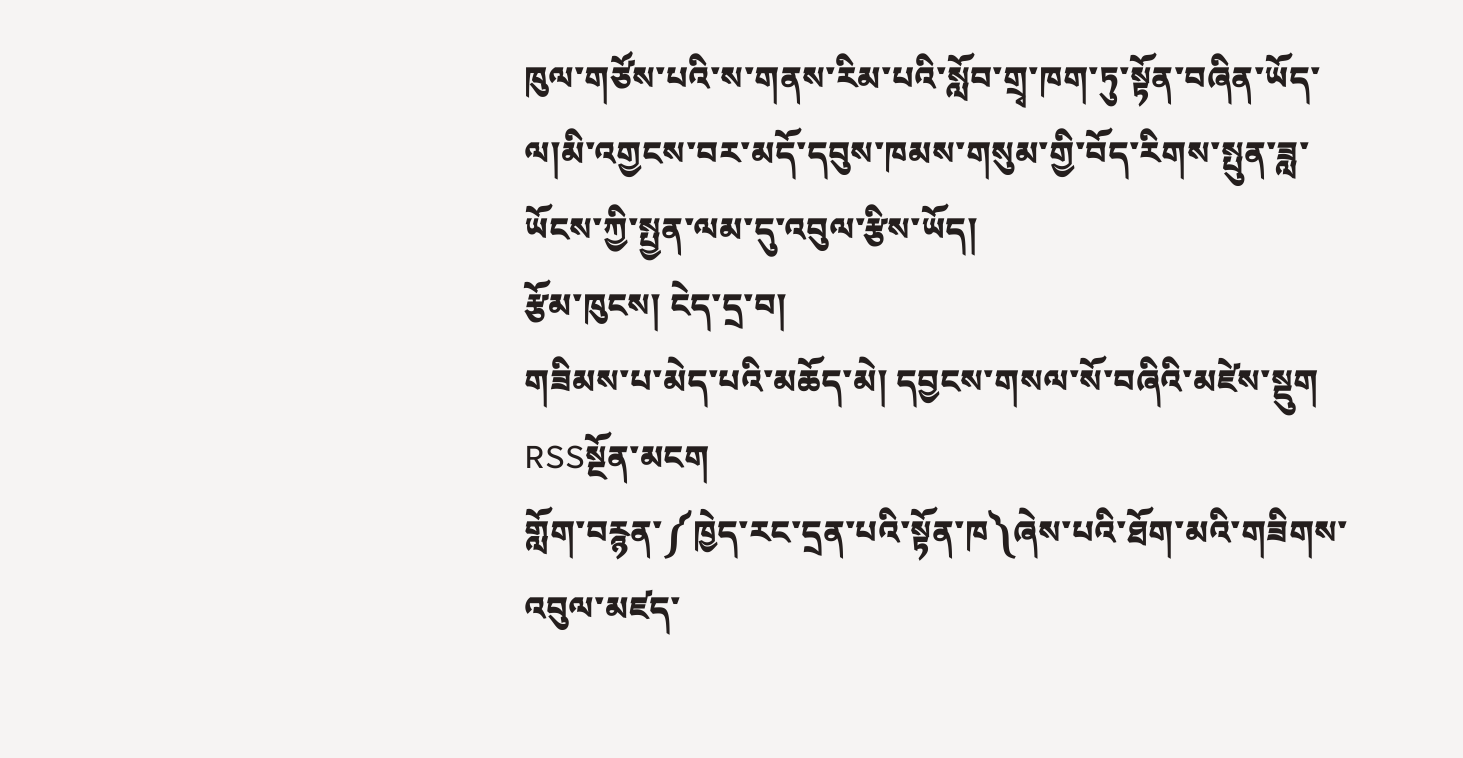ཁུལ་གཙོས་པའི་ས་གནས་རིམ་པའི་སློབ་གྲྭ་ཁག་ཏུ་སྟོན་བཞིན་ཡོད་ལ།མི་འགྱངས་བར་མདོ་དབུས་ཁམས་གསུམ་གྱི་བོད་རིགས་སྤུན་ཟླ་ཡོངས་ཀྱི་སྤྱན་ལམ་དུ་འབུལ་རྩིས་ཡོད།
རྩོམ་ཁུངས། ངེད་དྲ་བ།
གཟིམས་པ་མེད་པའི་མཆོད་མེ། དབྱངས་གསལ་སོ་བཞིའི་མཛེས་སྡུག  RSSསྔོན་མངག
གློག་བརྙན་༼ཁྱེད་རང་དྲན་པའི་སྟོན་ཁ༽ཞེས་པའི་ཐོག་མའི་གཟིགས་འབུལ་མཛད་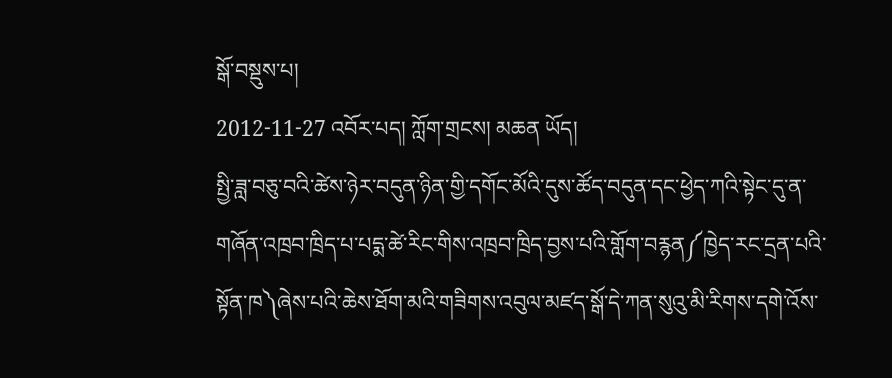སྒོ་བསྡུས་པ།
2012-11-27 འབོར་པད། ཀློག་གྲངས། མཆན ཡོད།
སྤྱི་ཟླ་བཅུ་བའི་ཚེས་ཉེར་བདུན་ཉིན་གྱི་དགོང་མོའི་དུས་ཚོད་བདུན་དང་ཕྱེད་ཀའི་སྟེང་དུ་ན་གཞོན་འཁྲབ་ཁྲིད་པ་པདྨ་ཚེ་རིང་གིས་འཁྲབ་ཁྲིད་བྱས་པའི་གློག་བརྙན༼ཁྱེད་རང་དྲན་པའི་སྟོན་ཁ༽ཞེས་པའི་ཆེས་ཐོག་མའི་གཟིགས་འབུལ་མཛད་སྒོ་དེ་ཀན་སུའུ་མི་རིགས་དགེ་འོས་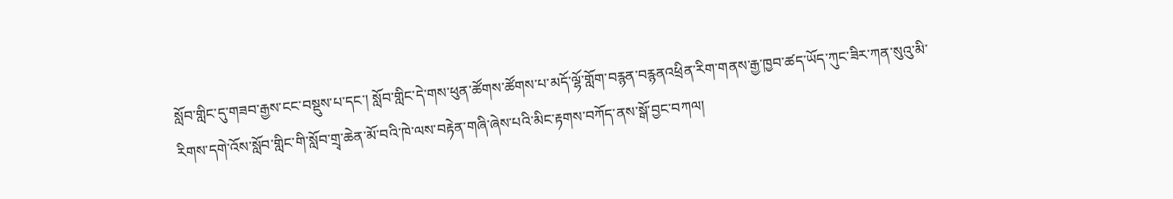སློབ་གླིང་དུ་གཟབ་རྒྱས་ངང་བསྡུས་པ་དང་། སློབ་གླིང་དེ་གས་ཕུན་ཚོགས་ཚོགས་པ་མདོ་ལྷོ་གློག་བརྙན་བརྙནའཕྲིན་རིག་གནས་རྒྱ་ཁྱབ་ཚད་ཡོད་ཀུང་ཟིར་ཀན་སུའུ་མི་རིགས་དགེ་འོས་སློབ་གླིང་གི་སློབ་གྲྭ་ཆེན་མོ་བའི་ཁེ་ལས་བརྟེན་གཞི་ཞེས་པའི་མིང་རྟགས་བཀོད་ནས་སྒོ་བྱང་བཀལ།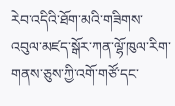རེབ་འདིའི་ཐོག་མའི་གཟིགས་འབུལ་མཛད་སྒོར་ཀན་ལྷོ་ཁུལ་རིག་གནས་ཅུས་ཀྱི་འགོ་གཙོ་དང་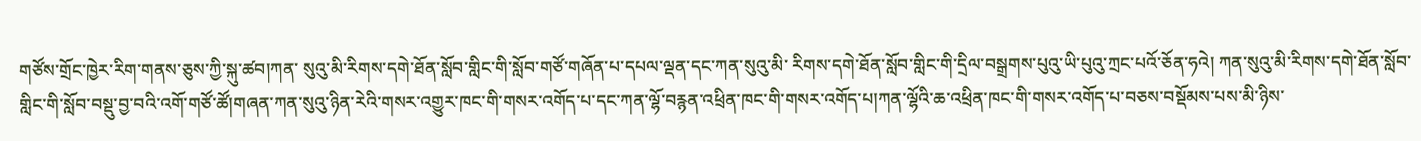གཙོས་གྲོང་ཁྱེར་རིག་གནས་ཅུས་ཀྱི་སྐུ་ཚབ།ཀན་ སུའུ་མི་རིགས་དགེ་ཐོན་སློབ་གླིང་གི་སློབ་གཙོ་གཞོན་པ་དཔལ་ལྡན་དང་ཀན་སུའུ་མི་ རིགས་དགེ་ཐོན་སློབ་གླིང་གི་དྲིལ་བསྒྲགས་པུའུ་ཡི་པུའུ་ཀྲང་པའོ་ཅོན་ཧའེ། ཀན་སུའུ་མི་རིགས་དགེ་ཐོན་སློབ་གླིང་གི་སློབ་བསྡུ་བྱ་བའི་འགོ་གཙོ་ཚོ།གཞན་ཀན་སུའུ་ཉིན་རེའི་གསར་འགྱུར་ཁང་གི་གསར་འགོད་པ་དང་ཀན་ལྷོ་བརྙན་འཕྲིན་ཁང་གི་གསར་འགོད་པ།ཀན་ལྷོའི་ཆ་འཕྲིན་ཁང་གི་གསར་འགོད་པ་བཅས་བསྡོམས་པས་མི་ཉིས་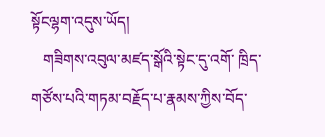སྟོངལྷག་འདུས་ཡོད།
   གཟིགས་འབུལ་མཛད་སྒོའི་སྟེང་དུ་འགོ་ ཁྲིད་གཙོས་པའི་གཏམ་བརྗོད་པ་རྣམས་ཀྱིས་བོད་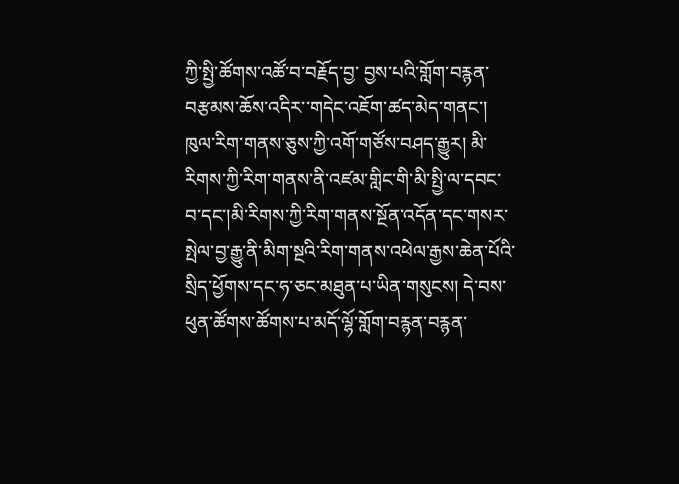ཀྱི་སྤྱི་ཚོགས་འཚོ་བ་བརྗོད་བྱ་ བྱས་པའི་གློག་བརྙན་བརྩམས་ཆོས་འདིར་་གདེང་འཇོག་ཚད་མེད་གནང་། ཁུལ་རིག་གནས་ཅུས་ཀྱི་འགོ་གཙོས་བཤད་རྒྱུར། མི་རིགས་ཀྱི་རིག་གནས་ནི་འཛམ་གླིང་གི་མི་སྤྱི་ལ་དབང་བ་དང་།མི་རིགས་ཀྱི་རིག་གནས་སྔོན་འདོན་དང་གསར་སྤེལ་བྱ་རྒྱུ་ནི་མིག་སྔའི་རིག་གནས་འཕེལ་རྒྱས་ཆེན་པོའི་སྲིད་ཕྱོགས་དང་ཧ་ཅང་མཐུན་པ་ཡིན་གསུངས། དེ་བས་ཕུན་ཚོགས་ཚོགས་པ་མདོ་ལྷོ་གློག་བརྙན་བརྙན་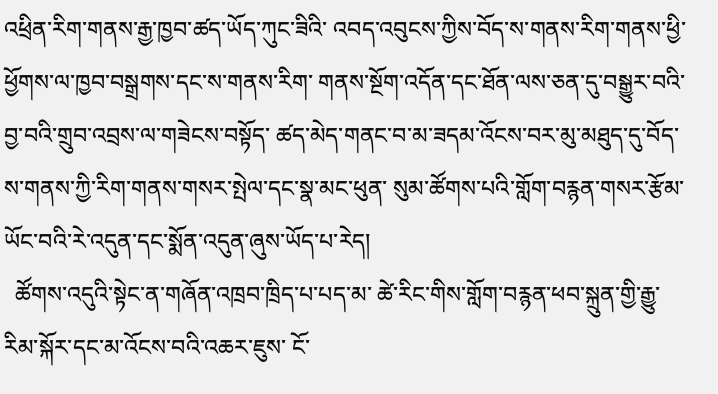འཕྲིན་རིག་གནས་རྒྱ་ཁྱབ་ཚད་ཡོད་ཀུང་ཟིའི་ འབད་འབུངས་ཀྱིས་བོད་ས་གནས་རིག་གནས་ཕྱི་ཕྱོགས་ལ་ཁྱབ་བསྒྲགས་དང་ས་གནས་རིག་ གནས་སྔོག་འདོན་དང་ཐོན་ལས་ཅན་དུ་བསྒྱུར་བའི་བྱ་བའི་གྲུབ་འབྲས་ལ་གཟེངས་བསྟོད་ ཚད་མེད་གནང་བ་མ་ཟདམ་འོངས་བར་མུ་མཐུད་དུ་བོད་ས་གནས་ཀྱི་རིག་གནས་གསར་སྤེལ་དང་སྣ་མང་ཕུན་ སུམ་ཚོགས་པའི་གློག་བརྙན་གསར་རྩོམ་ཡོང་བའི་རེ་འདུན་དང་སྨོན་འདུན་ཞུས་ཡོད་པ་རེད།
  ཚོགས་འདུའི་སྟེང་ན་གཞོན་འཁྲབ་ཁྲིད་པ་པད་མ་ ཚེ་རིང་གིས་གློག་བརྙན་ཕབ་སྐྲུན་གྱི་རྒྱུ་རིམ་སྐོར་དང་མ་འོངས་བའི་འཆར་ཇུས་ ངོ་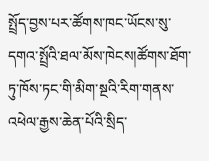སྤྲོད་བྱས་པར་ཚོགས་ཁང་ཡོངས་སུ་དགའ་སྤྲོའི་ཐལ་མོས་ཁེངས།ཚོགས་ཐོག་ཏུ་ཁོས་ཏང་གི་མིག་སྔའི་རིག་གནས་ འཕེལ་རྒྱས་ཆེན་པོའི་སྲིད་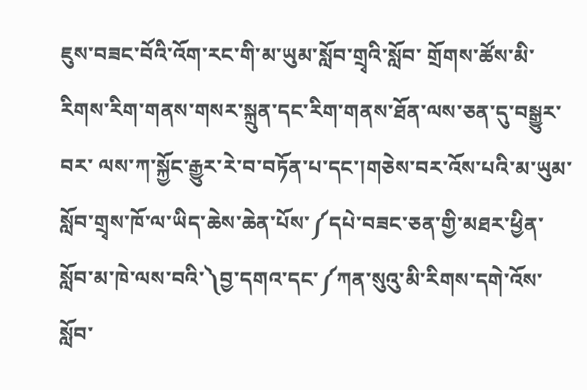ཇུས་བཟང་བོའི་འོག་རང་གི་མ་ཡུམ་སློབ་གྲྭའི་སློབ་ གྲོགས་ཚོས་མི་རིགས་རིག་གནས་གསར་སྐྲུན་དང་རིག་གནས་ཐོན་ལས་ཅན་དུ་བསྒྱུར་བར་ ལས་ཀ་སྐྱོང་རྒྱུར་རེ་བ་བཏོན་པ་དང་།གཅེས་བར་འོས་པའི་མ་ཡུམ་སློབ་གྲྭས་ཁོ་ལ་ཡིད་ཆེས་ཆེན་པོས་༼དཔེ་བཟང་ཅན་གྱི་མཐར་ཕྱིན་སློབ་མ་ཁེ་ལས་བའི་༽བྱ་དགའ་དང་༼ཀན་སུའུ་མི་རིགས་དགེ་འོས་སློབ་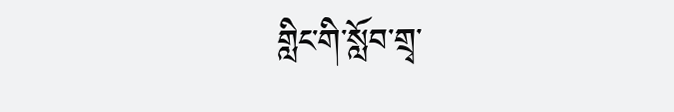གླིང་གི་སློབ་གྲྭ་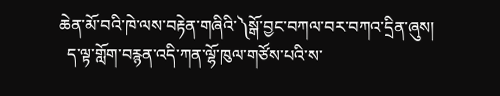ཆེན་མོ་བའི་ཁེ་ལས་བརྟེན་གཞིའི་༽སྒོ་བྱང་བཀལ་བར་བཀའ་དྲིན་ཞུས།
  ད་ལྟ་གློག་བརྙན་འདི་ཀན་ལྷོ་ཁུལ་གཙོས་པའི་ས་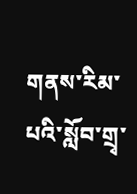གནས་རིམ་པའི་སློབ་གྲྭ་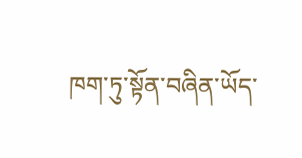ཁག་ཏུ་སྟོན་བཞིན་ཡོད་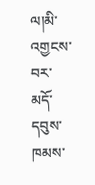ལ།མི་འགྱངས་བར་མདོ་དབུས་ཁམས་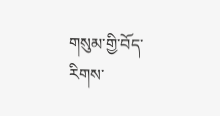གསུམ་གྱི་བོད་རིགས་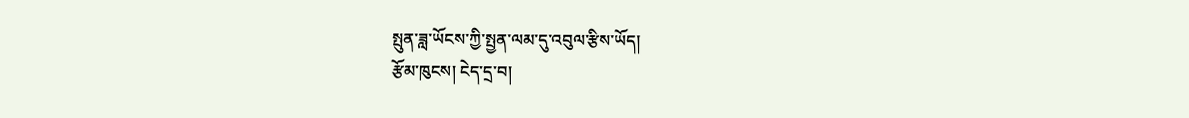སྤུན་ཟླ་ཡོངས་ཀྱི་སྤྱན་ལམ་དུ་འབུལ་རྩིས་ཡོད།
རྩོམ་ཁུངས། ངེད་དྲ་བ།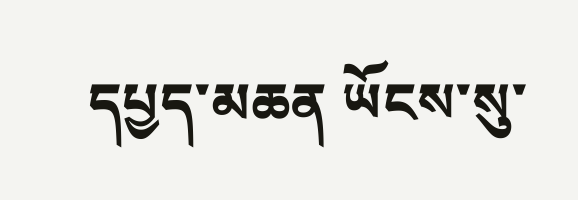དཔྱད་མཆན ཡོངས་སུ་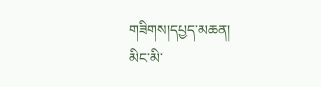གཟིགས།དཔྱད་མཆན།
མིང་མི་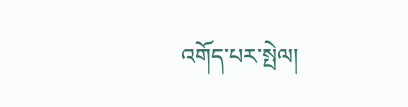འགོད་པར་སྤེལ།